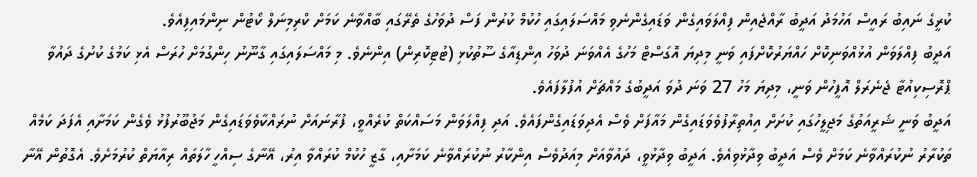ކުރީގެ ނައިބު ރައީސް އަހުމަދު އަދީބު ރާއްޖެއިން ފިއްލަވައިގެން ވަޑައިގެންނެވި މައްސަލައިގައި ހުކުމް ކުރުން ފަސް ދުވަހުގެ ތެރޭގައި ބާއްވާނެ ކަމަށް ކްރިމިނަލް ކޯޓުން ނިންމައިފިއެވެ.
އަދީބު ފިއްލަވަން އުޅުއްވަނިކޮށް ހައްޔަރުކޮށްފައި ވަނީ މިދިޔަ އޮގަސްޓް މަހުގެ އެއްވަނަ ދުވަހު އިންޑިއާގެ ސޫތުކުޅި (ޓުޓިކޮރިން) އިންނެވެ. މި މައްސަލައިގައި ގާނޫނު ހިންގުމަށް ހުރަސް އެޅި ކަމުގެ ކުށުގެ ދައުވާ ޕްރޮސިކިއުޓާ ޖެނެރަލް އޮފީހުން ވަނީ، މިދިޔަ މަހު 27 ވަނަ ދުވަ އަދީބުގެ މައްޗަށް އުފުލާފައެވެ.
އަދީބު ވަނީ ޝަރީއަތުގެ މަޖިލީހުގައި ކުށަށް އިއުތިރާފުވެވަޑައިގެން މައާފަށް ވެސް އެދިވަޑައިގެންފައެވެ. އަދި ފިއްލަވަން މަސައްކަތް ކުރެއްވީ، ފުރާނައަށް ނުރައްކާވެވަޑައިގެން މަޖުބޫރުފުޅު ވެގެން ކަމަށާއި އެފަދަ ކަމެއް ތަކުރާރު ނުކުރައްވާނެ ކަމަށް ވެސް އަދީބު ވިދާޅުވިއެވެ. އަދީބު ވިދާޅުވީ، ދައުވާއަށް މިއަދުވެސް އިންކާރު ނުކުރައްވާނެ ކަމަށާއި، ގާޒީ ހުކުމް ކުރައްވާ އިރު، އޭނާގެ ސިއްހީ ހާލަތައް ރިއާޔަތް ކުރުމަށެވެ. އެގޮތުން އޭނާ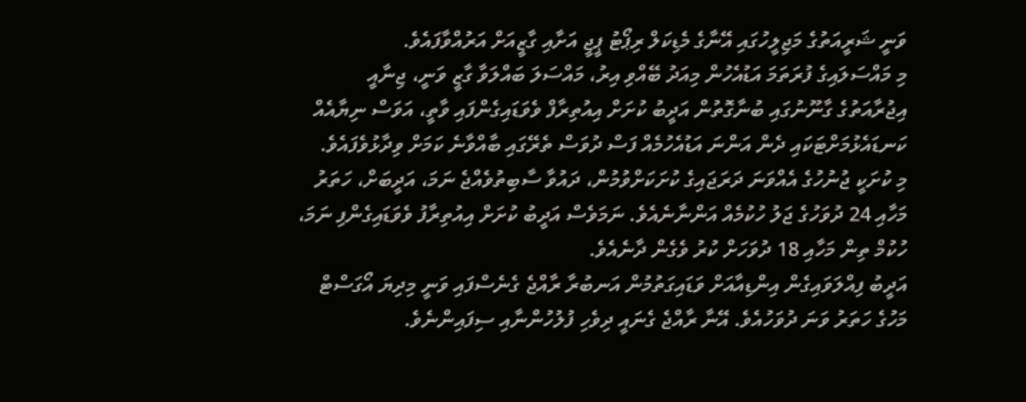ވަނީ ޝަރީއަތުގެ މަޖިލީހުގައި އޭނާގެ މެޑިކަލް ރިޕޯޓު ޕީޖީ އަށާއި ގާޒީއަށް އަރުއްވާފައެވެ.
މި މައްސަލައިގެ ފުރަތަމަ އަޑުއެހުން މިއަދު ބޭއްވި އިރު، މައްސަލަ ބައްލަވާ ގާޒީ ވަނީ، ޖިނާއީ އިޖުރާއަތުގެ ގާނޫނުގައި ބުނާގޮތުން އަދީބު ކުށަށް އިއުތިރާފް ވެވަޑައިގެންފައި ވާތީ، އަވަސް ނިޔާއެއް ކަނޑައެޅުމަށްޓަކައި ދެން އަންނަ އަޑުއެހުމެއް ފަސް ދުވަސް ތެރޭގައި ބާއްވާނެ ކަމަށް ވިދާޅުވެފައެވެ.
މި ކުށަކީ ޖުނުހުގެ އެއްވަނަ ދަރަޖައިގެ ކުށަކަށްވުމުން، ދައުވާ ސާބިތުވެއްޖެ ނަމަ، އަދީބަށް، ހަތަރު މަހާއި 24 ދުވަހުގެ ޖަލު ހުކުމެއް އަންނާނެއެވެ. ނަމަވެސް އަދީބު ކުށަށް އިއުތިރާފު ވެވަޑައިގެންފި ނަމަ، ހުކުމް ތިން މަހާއި 18 ދުވަހަށް ކުރު ވެގެން ދާނެއެވެ.
އަދީބު ފިއްލަވައިގެން އިންޑިއާއަށް ވަޑައިގަތުމުން އަނބުރާ ރާއްޖެ ގެނެސްފައި ވަނީ މިދިޔަ އޯގަސްޓް މަހުގެ ހަތަރު ވަނަ ދުވަހުއެވެ. އޭނާ ރާއްޖެ ގެނައީ ދިވެހި ފުލުހުންނާއި ސިފައިންނެވެ.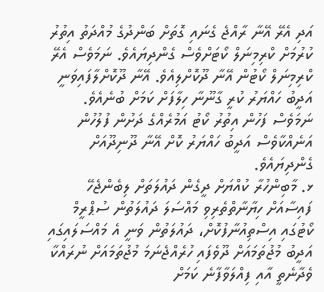އަދި އެރޭ އޭނާ ރާއްޖެ ގެނައި ގޮތަށް ބަންދުގެ މުއްދަތު އިތުރު ކުރުމަށް ކްރިމިނަލް ކޯޓަށްވެސް ގެންދިޔައެވެ. ނަމަވެސް އެރޭ ކްރިމިނަލް ކޯޓުން އޭނާ ދޫކޮށްލިއެވެ. އޭނާ ދޫކޮށްލާފައިވަނީ އަދީބު ހައްޔަރު ކުރީ ގާނޫނާ ހިލާފަށް ކަމަށް ބުނެއެވެ. ނަމަވެސް ފަހުން އިތުރު ކޯޓު އަމުރެއްގެ ދަށުން ފުލުހުން އަނެއްކާވެސް އަދީބު ހައްޔަރު ކޮށް އޭނާ ދޫނިދޫއަށް ގެންދިޔައެވެ.
ޅ. މާބިންހުރާ ކުއްޔަށް ދީގެން ދައުލަތަށް ލިބެންޖެހޭ ފައިސާއަށް ހިޔާނާތްތެރިވި މައްސަލަ ދައުލަތުން ސުޕްރީމް ކޯޓުގައި އިސްތިއުނާފުކޮށް، ދައުލަތުން ވަނީ އެ މައްސަލައިގައި އަދީބު މުޖުތަމައަށް ދޫވެފައި ހުރެއްޖެނަމަ މުޖުތަމައަށް ނުރައްކާ ވެދާނެތީ އާއި ފިއްލަވާފާނެ ކަމަށް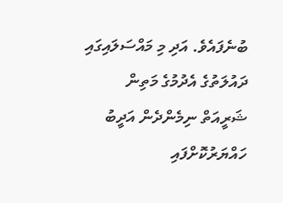ބުނެފައެވެ. އަދި މި މައްސަލައިގައި ދައުލަތުގެ އެދުމުގެ މަތިން ޝަރީއަތް ނިމެންދެން އަދީބު ހައްޔަރުކޮށްފައި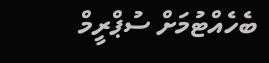ބެހެއްޓުމަށް ސުޕްރީމް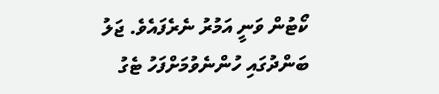ކޯޓުން ވަނީ އަމުރު ނެރެފައެވެ. ޖަލު ބަންދުގައި ހުންނެވުމަށްފަހު ޓެގު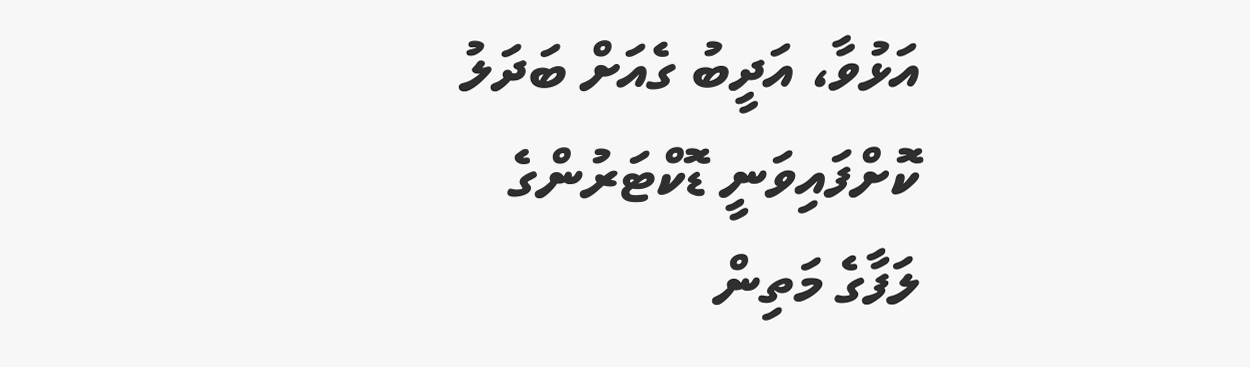އަޅުވާ، އަދީބު ގެއަށް ބަދަލު ކޮށްފައިވަނީ ޑޮކްޓަރުންގެ ލަފާގެ މަތިން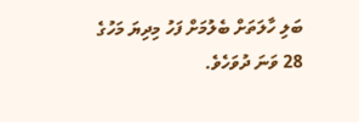ބަލި ހާލަތަށް ބެލުމަށް ފަހު މިދިޔަ މަހުގެ 28 ވަނަ ދުވަހެވެ.